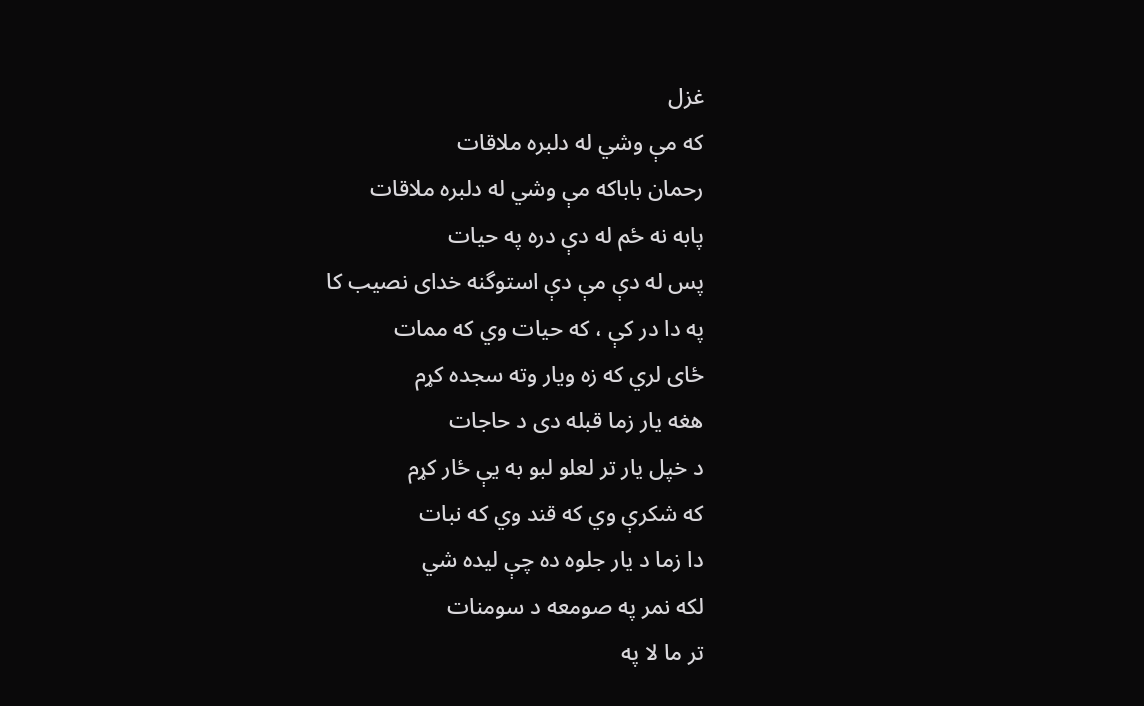غزل
که مې وشي له دلبره ملاقات
رحمان باباکه مې وشي له دلبره ملاقات
پابه نه ځم له دې دره په حيات
پس له دې مې دې استوگنه خدای نصيب کا
په دا در کې ، که حيات وي که ممات
ځای لري که زه ويار وته سجده کړم
هغه يار زما قبله دی د حاجات
د خپل يار تر لعلو لبو به يې ځار کړم
که شکرې وي که قند وي که نبات
دا زما د يار جلوه ده چې ليده شي
لکه نمر په صومعه د سومنات
تر ما لا په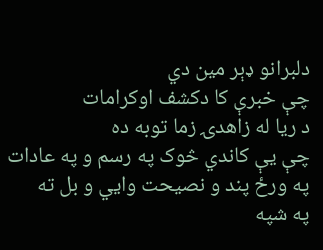دلبرانو ډېر مين دي
چې خبرې کا دکشف اوکرامات
د ريا له زاهدۍ زما توبه ده
چې يې کاندي څوک په رسم و په عادات
په ورځ پند و نصيحت وايي و بل ته
په شپه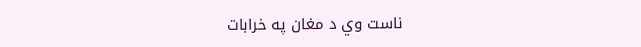ناست وي د مغان په خرابات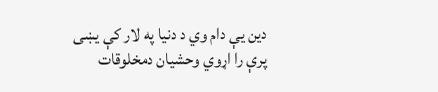دين يې دام وي د دنيا په لار کې يښی
پرې را اړوي وحشيان دمخلوقات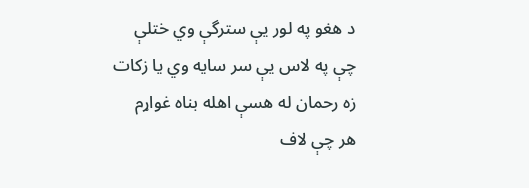د هغو په لور يې سترگې وي ختلې
چې په لاس يې سر سايه وي يا زکات
زه رحمان له هسې اهله بناه غواړم
هر چې لاف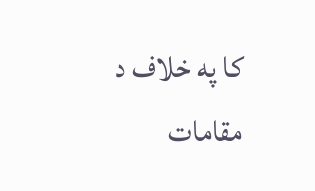کا په خلاف د مقامات